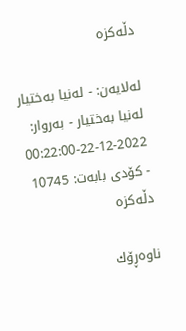دڵەکزە

له‌لایه‌ن: - لەنیا بەختیار لەنیا بەختیار - به‌روار: 2022-12-22-00:22:00 - کۆدی بابەت: 10745
دڵەکزە

ناوه‌ڕۆك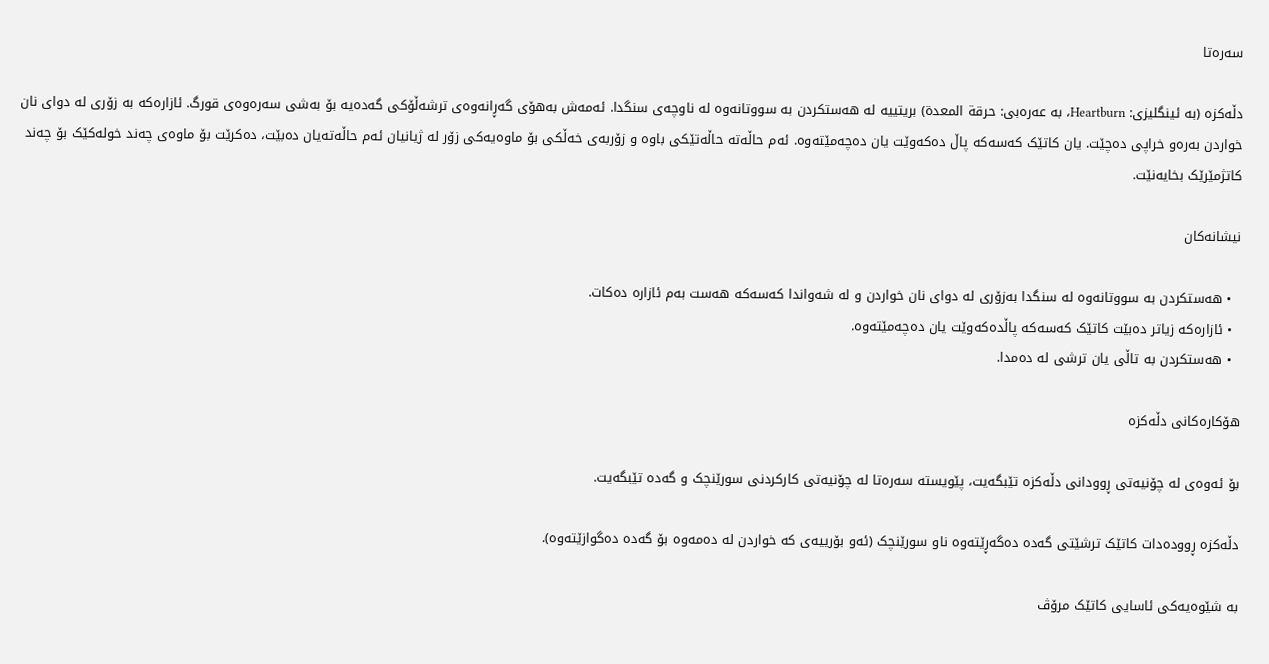سەرەتا

دڵەکزە (بە ئینگلیزی: Heartburn، بە عەرەبی: حرقة المعدة) بریتییە لە هەستکردن بە سووتانەوە لە ناوچەی سنگدا. ئەمەش بەهۆی گەڕانەوەی ترشەڵۆکی گەدەیە بۆ بەشی سەرەوەی قورگ. ئازارەکە بە زۆری لە دوای نان خواردن بەرەو خراپی دەچێت. یان کاتێک کەسەکە پاڵ دەکەوێت یان دەچەمێتەوە. ئەم حاڵەتە حاڵەتێکی باوە و زۆربەی خەڵکی بۆ ماوەیەکی زۆر لە ژیانیان ئەم حاڵەتەیان دەبێت، دەکرێت بۆ ماوەی چەند خولەکێک بۆ چەند کاتژمێرێک بخایەنێت.

نیشانەکان

  • هەستکردن بە سووتانەوە لە سنگدا بەزۆری لە دوای نان خواردن و لە شەواندا کەسەکە هەست بەم ئازارە دەکات.
  • ئازارەکە زیاتر دەبێت کاتێک کەسەکە پاڵدەکەوێت یان دەچەمێتەوە.
  • هەستکردن بە تاڵی یان ترشی لە دەمدا.

هۆکارەکانی دڵەکزە

بۆ ئەوەی لە چۆنیەتی ڕوودانی دڵەکزە تێبگەیت، پێویستە سەرەتا لە چۆنیەتی کارکردنی سورێنچک و گەدە تێبگەیت.

دڵەکزە ڕوودەدات کاتێک ترشێتی گەدە دەگەڕێتەوە ناو سورێنچک (ئەو بۆرییەی کە خواردن لە دەمەوە بۆ گەدە دەگوازێتەوە).

بە شێوەیەکی ئاسایی کاتێک مرۆڤ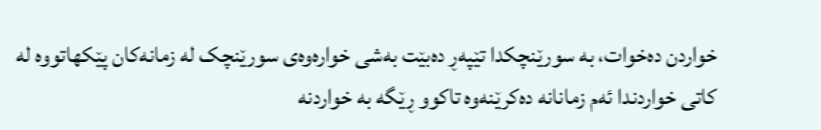خواردن دەخوات، بە سورێنچکدا تێپەڕ دەبێت بەشی خوارەوەی سورێنچک لە زمانەکان پێکهاتووە لە کاتی خواردندا ئەم زمانانە دەکرێنەوە تاکوو ڕێگە بە خواردنە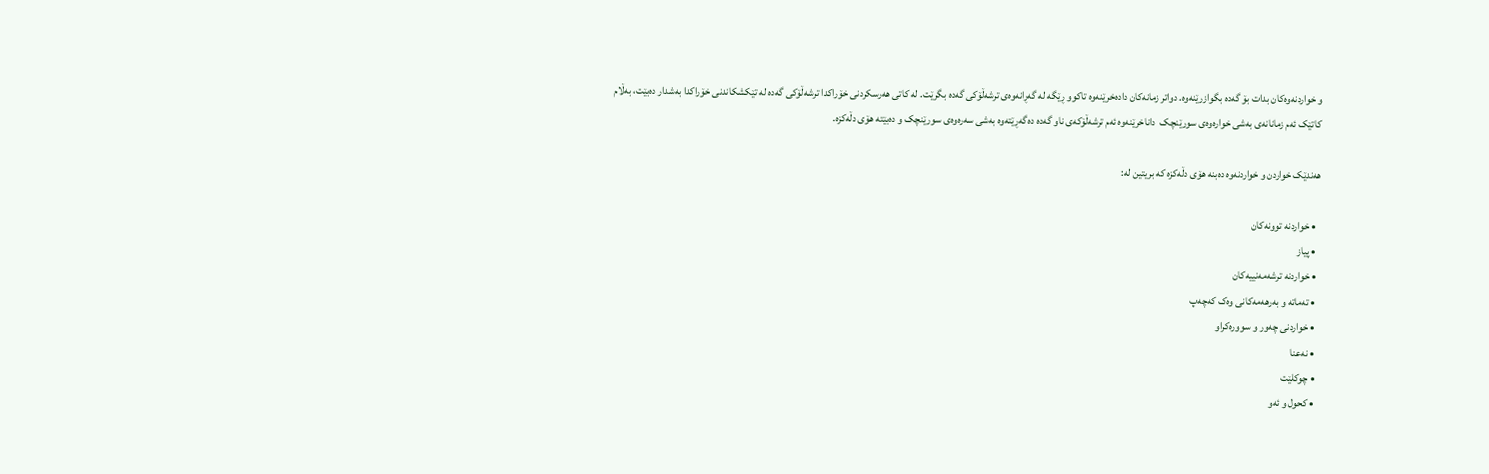و خواردنەوەکان بدات بۆ گەدە بگوازرێنەوە. دواتر زمانەکان دادەخرێنەوە تاکوو ڕێگە لە گەڕانەوەی ترشەڵۆکی گەدە بگرێت. لە کاتی هەرسکردنی خۆراکدا ترشەڵۆکی گەدە لە تێکشکاندنی خۆراکدا بەشدار دەبێت، بەڵام کاتێک ئەم زمانانەی بەشی خوارەوەی سورێنچک  داناخرێنەوە ئەم ترشەڵۆکەی ناو گەدە دەگەڕێتەوە بەشی سەرەوەی سورێنچک و دەبێتە هۆی دڵەکزە.

هەندێک خواردن و خواردنەوە دەبنە هۆی دڵەکزە کە بریتین لە:

  • خواردنە توونەکان
  • پیاز
  • خواردنە ترشەمەنییەکان
  • تەماتە و بەرهەمەکانی وەک کەچەپ
  • خواردنی چەور و سوورەکراو
  • نەعنا
  • چوکلێت
  • کحول و ئەو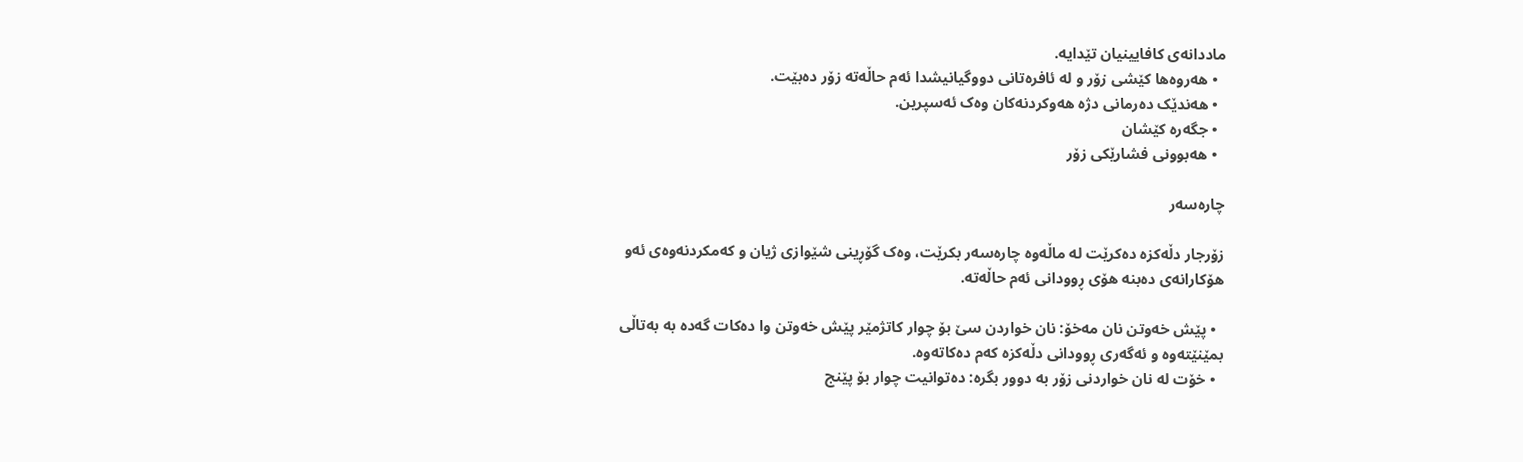ماددانەی کافایینیان تێدایە.
  • هەروەها کێشی زۆر و لە ئافرەتانی دووگیانیشدا ئەم حاڵەتە زۆر دەبێت.
  • هەندێک دەرمانی دژە هەوکردنەکان وەک ئەسپرین.
  • جگەرە کێشان
  • هەبوونی فشارێکی زۆر

چارەسەر

زۆرجار دڵەکزە دەکرێت لە ماڵەوە چارەسەر بکرێت، وەک گۆڕینی شێوازی ژیان و کەمکردنەوەی ئەو هۆکارانەی دەبنە هۆی ڕوودانی ئەم حاڵەتە.

  • پێش خەوتن نان مەخۆ: نان خواردن سێ بۆ چوار کاتژمێر پێش خەوتن وا دەکات گەدە بە بەتاڵی بمێنێتەوە و ئەگەری ڕوودانی دڵەکزە کەم دەکاتەوە.
  • خۆت لە نان خواردنی زۆر بە دوور بگرە: دەتوانیت چوار بۆ پێنج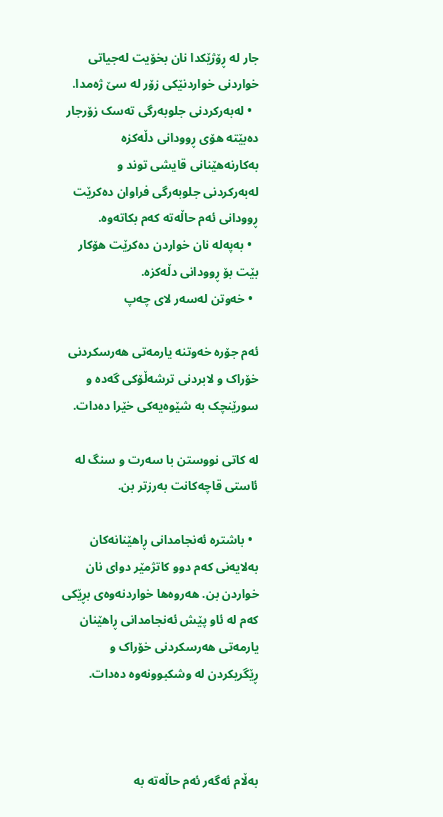جار لە ڕۆژێکدا نان بخۆیت لەجیاتی خواردنی خواردنێکی زۆر لە سێ ژەمدا.
  • لەبەرکردنی جلوبەرگی تەسک زۆرجار دەبێتە هۆی ڕوودانی دڵەکزە بەکارنەهێنانی قایشی توند و لەبەرکردنی جلوبەرگی فراوان دەکرێت ڕوودانی ئەم حاڵەتە کەم بکاتەوە.
  • بەپەلە نان خواردن دەکرێت هۆکار بێت بۆ ڕوودانی دڵەکزە.
  • خەوتن لەسەر لای چەپ

ئەم جۆرە خەوتنە یارمەتی هەرسکردنی خۆراک و لابردنی ترشەڵۆکی گەدە و سورێنچک بە شێوەیەکی خێرا دەدات.

لە کاتی نووستن با سەرت و سنگ لە ئاستی قاچەکانت بەرزتر بن.

  • باشترە ئەنجامدانی ڕاهێنانەکان بەلایەنی کەم دوو کاتژمێر دوای نان خواردن بن. هەروەها خواردنەوەی بڕێکی کەم لە ئاو پێش ئەنجامدانی ڕاهێنان یارمەتی هەرسکردنی خۆراک و ڕێگریکردن لە وشکبوونەوە دەدات.



بەڵام ئەگەر ئەم حاڵەتە بە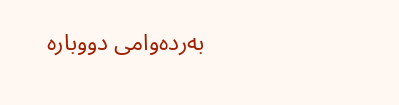بەردەوامی دووبارە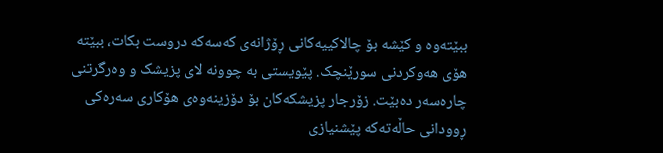ببێتەوە و کێشە بۆ چالاکییەکانی ڕۆژانەی کەسەکە دروست بکات، ببێتە هۆی هەوکردنی سورێنچک. پێویستی بە چوونە لای پزیشک و وەرگرتنی چارەسەر دەبێت. زۆرجار پزیشکەکان بۆ دۆزینەوەی هۆکاری سەرەکی ڕوودانی حاڵەتەکە پێشنیازی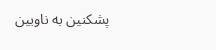پشکنین بە ناوبین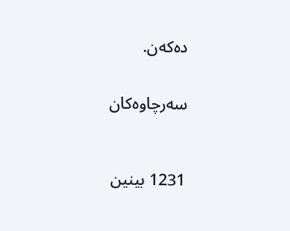دەکەن.


سەرچاوەکان



1231 بینین